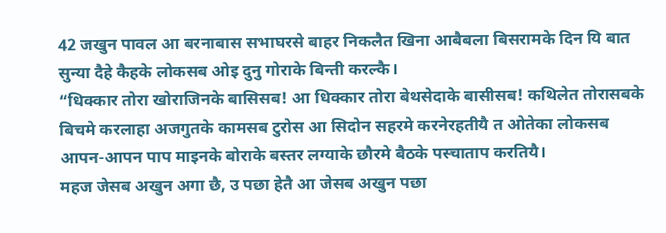42 जखुन पावल आ बरनाबास सभाघरसे बाहर निकलैत खिना आबैबला बिसरामके दिन यि बात सुन्या दैहे कैहके लोकसब ओइ दुनु गोराके बिन्ती करल्कै।
“धिक्कार तोरा खोराजिनके बासिसब! आ धिक्कार तोरा बेथसेदाके बासीसब! कथिलेत तोरासबके बिचमे करलाहा अजगुतके कामसब टुरोस आ सिदोन सहरमे करनेरहतीयै त ओतेका लोकसब आपन-आपन पाप माइनके बोराके बस्तर लग्याके छौरमे बैठके पस्चाताप करतियै।
महज जेसब अखुन अगा छै, उ पछा हेतै आ जेसब अखुन पछा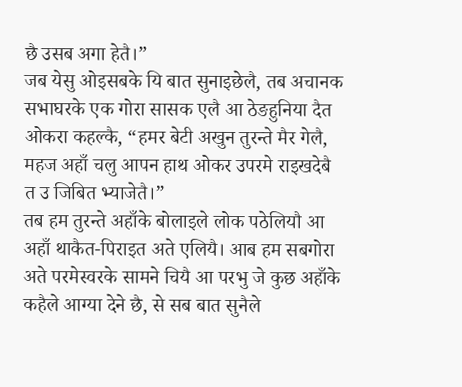छै उसब अगा हेतै।”
जब येसु ओइसबके यि बात सुनाइछेलै, तब अचानक सभाघरके एक गोरा सासक एलै आ ठेङहुनिया दैत ओकरा कहल्कै, “हमर बेटी अखुन तुरन्ते मैर गेलै, महज अहाँ चलु आपन हाथ ओकर उपरमे राइखदेबै त उ जिबित भ्याजेतै।”
तब हम तुरन्ते अहाँके बोलाइले लोक पठेलियौ आ अहाँ थाकैत-पिराइत अते एलियै। आब हम सबगोरा अते परमेस्वरके सामने चियै आ परभु जे कुछ अहाँके कहैले आग्या देने छै, से सब बात सुनैले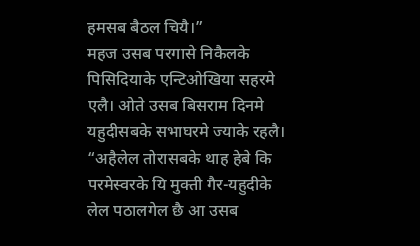हमसब बैठल चियै।”
महज उसब परगासे निकैलके पिसिदियाके एन्टिओखिया सहरमे एलै। ओते उसब बिसराम दिनमे यहुदीसबके सभाघरमे ज्याके रहलै।
“अहैलेल तोरासबके थाह हेबे कि परमेस्वरके यि मुक्ती गैर-यहुदीके लेल पठालगेल छै आ उसब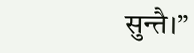सुन्तै।”